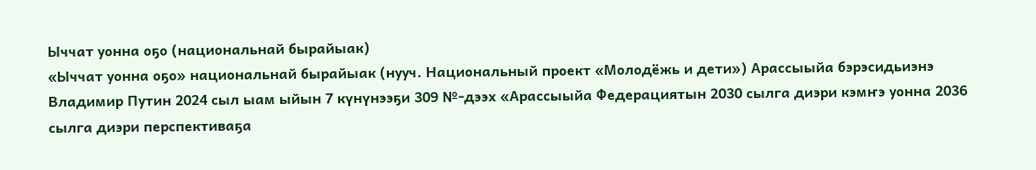Ыччат уонна оҕо (национальнай бырайыак)
«Ыччат уонна оҕо» национальнай бырайыак (нууч. Национальный проект «Молодёжь и дети») Арассыыйа бэрэсидьиэнэ Владимир Путин 2024 сыл ыам ыйын 7 күнүнээҕи 309 №-дээх «Арассыыйа Федерациятын 2030 сылга диэри кэмҥэ уонна 2036 сылга диэри перспективаҕа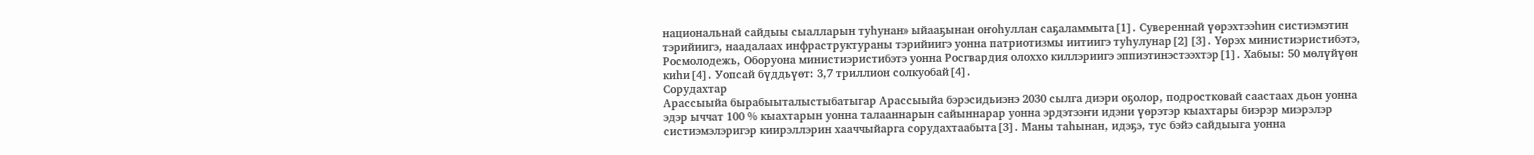национальнай сайдыы сыалларын туһунан» ыйааҕынан оҥоһуллан саҕаламмыта[1]. Сувереннай үөрэхтээһин систиэмэтин тэрийиигэ, наадалаах инфраструктураны тэрийиигэ уонна патриотизмы иитиигэ туһулунар[2][3]. Үөрэх министиэристибэтэ, Росмолодежь, Оборуона министиэристибэтэ уонна Росгвардия олоххо киллэриигэ эппиэтинэстээхтэр[1]. Хабыы: 50 мөлүйүөн киһи[4]. Уопсай бүддьүөт: 3,7 триллион солкуобай[4].
Сорудахтар
Арассыыйа бырабыыталыстыбатыгар Арассыыйа бэрэсидьиэнэ 2030 сылга диэри оҕолор, подростковай саастаах дьон уонна эдэр ыччат 100 % кыахтарын уонна талааннарын сайыннарар уонна эрдэтээҥи идэни үөрэтэр кыахтары биэрэр миэрэлэр систиэмэлэригэр киирэллэрин хааччыйарга сорудахтаабыта[3]. Маны таһынан, идэҕэ, тус бэйэ сайдыыга уонна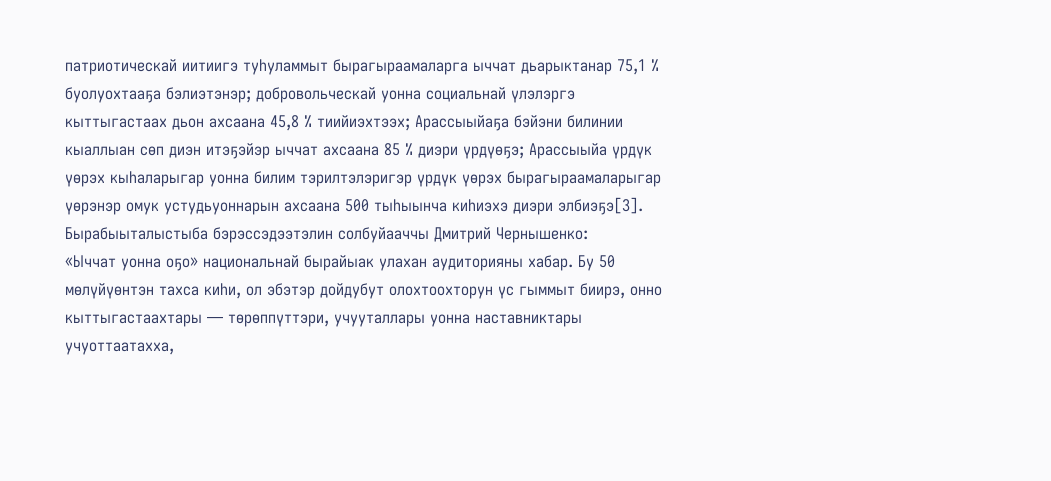патриотическай иитиигэ туһуламмыт бырагыраамаларга ыччат дьарыктанар 75,1 % буолуохтааҕа бэлиэтэнэр; добровольческай уонна социальнай үлэлэргэ кыттыгастаах дьон ахсаана 45,8 % тиийиэхтээх; Арассыыйаҕа бэйэни билинии кыаллыан сөп диэн итэҕэйэр ыччат ахсаана 85 % диэри үрдүөҕэ; Арассыыйа үрдүк үөрэх кыһаларыгар уонна билим тэрилтэлэригэр үрдүк үөрэх бырагыраамаларыгар үөрэнэр омук устудьуоннарын ахсаана 500 тыһыынча киһиэхэ диэри элбиэҕэ[3].
Бырабыыталыстыба бэрэссэдээтэлин солбуйааччы Дмитрий Чернышенко:
«Ыччат уонна оҕо» национальнай бырайыак улахан аудиторияны хабар. Бу 50 мөлүйүөнтэн тахса киһи, ол эбэтэр дойдубут олохтоохторун үс гыммыт биирэ, онно кыттыгастаахтары — төрөппүттэри, учууталлары уонна наставниктары учуоттаатахха,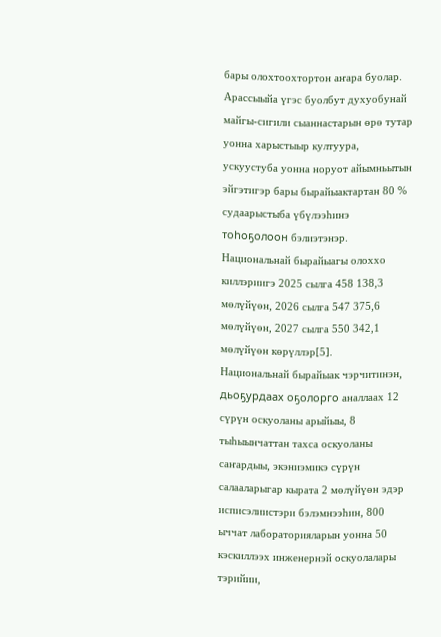бары олохтоохтортон аҥара буолар.
Арассыыйа үгэс буолбут духуобунай майгы-сигили сыаннастарын өрө тутар уонна харыстыыр култуура, ускуустуба уонна норуот айымньытын эйгэтигэр бары бырайыактартан 80 % судаарыстыба үбүлээһинэ тоһоҕолоон бэлиэтэнэр. Национальнай бырайыагы олоххо киллэриигэ 2025 сылга 458 138,3 мөлүйүөн, 2026 сылга 547 375,6 мөлүйүөн, 2027 сылга 550 342,1 мөлүйүөн көрүллэр[5].
Национальнай бырайыак чэрчитинэн, дьоҕурдаах оҕолорго аналлаах 12 сүрүн оскуоланы арыйыы, 8 тыһыынчаттан тахса оскуоланы саҥардыы, экэниэмикэ сүрүн салааларыгар кырата 2 мөлүйүөн эдэр исписэлиистэри бэлэмнээһин, 800 ыччат лабораторияларын уонна 50 кэскиллээх инженернэй оскуолалары тэрийии,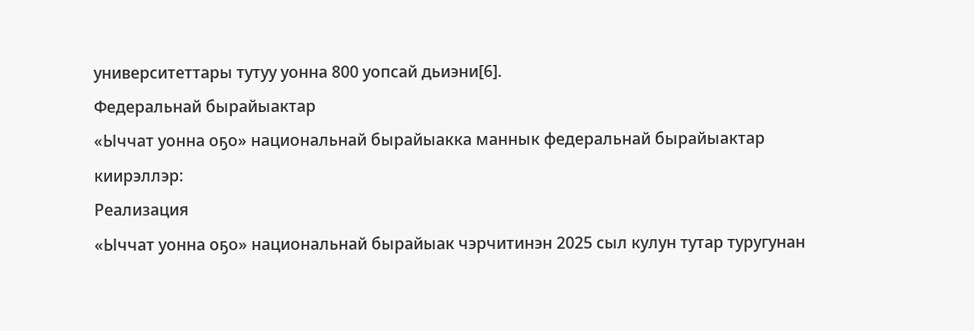университеттары тутуу уонна 800 уопсай дьиэни[6].
Федеральнай бырайыактар
«Ыччат уонна оҕо» национальнай бырайыакка маннык федеральнай бырайыактар киирэллэр:
Реализация
«Ыччат уонна оҕо» национальнай бырайыак чэрчитинэн 2025 сыл кулун тутар туругунан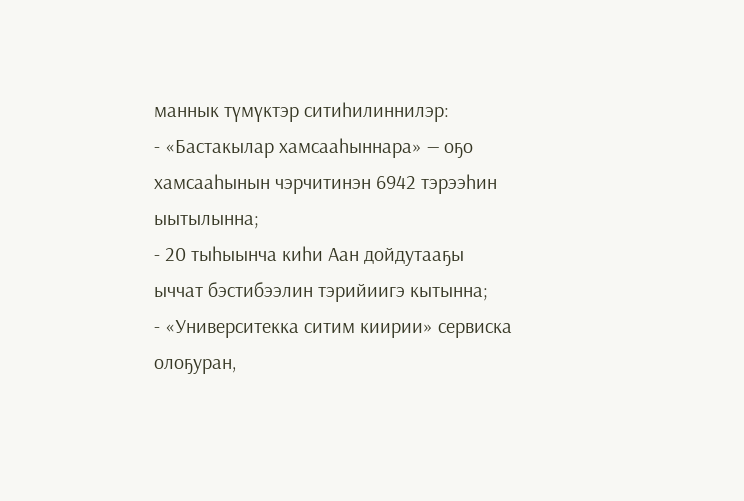маннык түмүктэр ситиһилиннилэр:
- «Бастакылар хамсааһыннара» — оҕо хамсааһынын чэрчитинэн 6942 тэрээһин ыытылынна;
- 20 тыһыынча киһи Аан дойдутааҕы ыччат бэстибээлин тэрийиигэ кытынна;
- «Университекка ситим киирии» сервиска олоҕуран,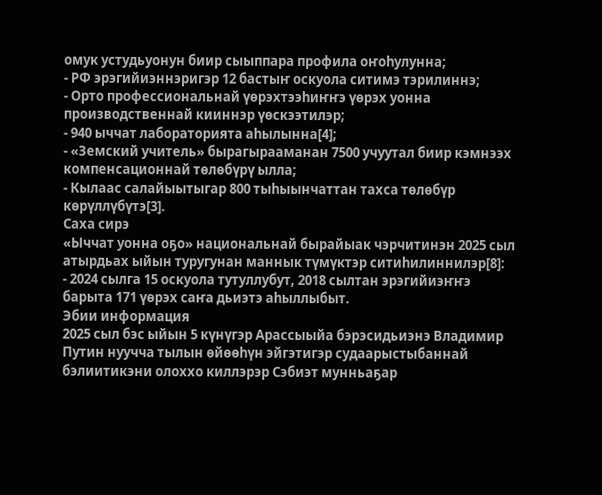омук устудьуонун биир сыыппара профила оҥоһулунна;
- РФ эрэгийиэннэригэр 12 бастыҥ оскуола ситимэ тэрилиннэ;
- Орто профессиональнай үөрэхтээһиҥҥэ үөрэх уонна производственнай кииннэр үөскээтилэр;
- 940 ыччат лабораторията аһылынна[4];
- «Земский учитель» бырагырааманан 7500 учуутал биир кэмнээх компенсационнай төлөбүрү ылла;
- Кылаас салайыытыгар 800 тыһыынчаттан тахса төлөбүр көрүллүбүтэ[3].
Саха сирэ
«Ыччат уонна оҕо» национальнай бырайыак чэрчитинэн 2025 сыл атырдьах ыйын туругунан маннык түмүктэр ситиһилиннилэр[8]:
- 2024 сылга 15 оскуола тутуллубут, 2018 сылтан эрэгийиэҥҥэ барыта 171 үөрэх саҥа дьиэтэ аһыллыбыт.
Эбии информация
2025 сыл бэс ыйын 5 күнүгэр Арассыыйа бэрэсидьиэнэ Владимир Путин нуучча тылын өйөөһүн эйгэтигэр судаарыстыбаннай бэлиитикэни олоххо киллэрэр Сэбиэт мунньаҕар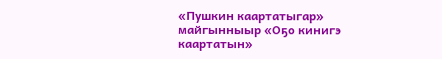«Пушкин каартатыгар» майгынныыр «Оҕо кинигэ каартатын»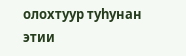олохтуур туһунан этии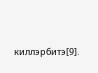киллэрбитэ[9].